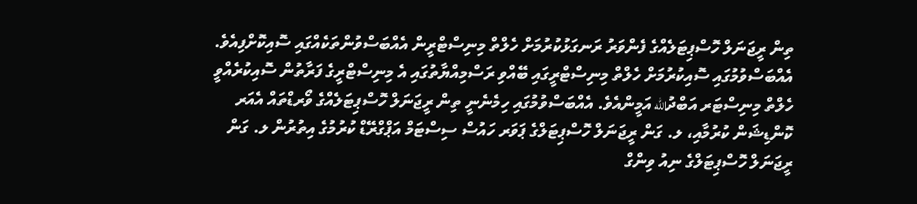ތިން ރީޖަނަލް ހޮސްޕިޓަލެއްގެ ފެންވަރު ރަނގަޅުކުރުމަށް ހެލްތް މިނިސްޓްރީން އެއްބަސްވުންތަކެއްގައި ސޮއިކޮށްފިއެވެ.
އެއްބަސްވުމުގައި ސޮއިކުރުމަށް ހެލްތް މިނިސްޓްރީގައި ބޭއްވި ރަސްމިއްޔާތުގައި އެ މިނިސްޓްރީގެ ފަރާތުން ސޮއިކުރެއްވީ ހެލްތް މިނިސްޓަރ އަބްދުالله އަމީންއެވެ. އެއްބަސްވުމުގައި ހިމެނެނީ ތިން ރީޖަނަލް ހޮސްޕިޓަލެއްގެ ވޯރޑްތައް އެއަރ ކޮންޑިޝަން ކުރުމާއި، ލ. ގަން ރީޖަނަލް ހޮސްޕިޓަލްގެ ޕަވަރ ހައުސް ސިސްޓަމް އަޕްގްރޭޑް ކުރުމުގެ އިތުރުން ލ. ގަން ރީޖަނަލް ހޮސްޕިޓަލްގެ ނިއު ވިންގް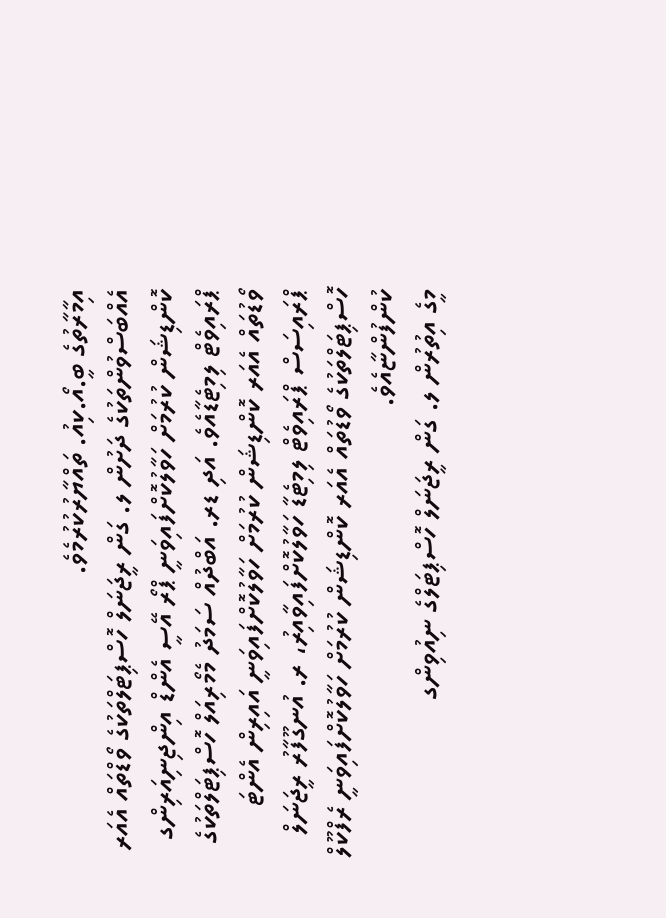އިމާރާތުގެ ބީ.އޯ.ކިއު. ތައްޔާރުކުރުމެވެ.
އެއްބަސްވުންތަކުގެ ދަށުން ލ. ގަން ރީޖަނަލް ހޮސްޕިޓަލްތަކުގެ ވޯޑްތައް އެއަރ ކޮންޑިޝަން ކުރުމަށް ހަވާލުކޮށްފައިވަނީ ޕްރޯ އޭސީ އެންޑް އިންޖިނިއަރިންގ ޕްރައިވެޓް ލިމިޓެޑާއެވެ. އަދި ޑރ. އަބްދުއް ސަމަދު މެމޯރިއަލް ހޮސްޕިޓަލްތަކުގެ ވޯޑުތައް އެއަރ ކޮންޑިޝަން ކުރުމަށް ހަވާލުކޮށްފައިވަނީ އައިރިން އެންޓަ ޕްރައިސަސް ޕްރައިވެޓް ލިމިޓެޑާ ހަވާލުކޮށްފައިވާއިރު، ރ. އުނގޫފާރު ރީޖަނަލް ހޮސްޕިޓަލްތަކުގެ ވޯޑުތައް އެއަރ ކޮންޑިޝަން ކުރުމަށް ހަވާލުކޮށްފައިވަނީ ރެފްކޫލް ކުންފުންޏާއެވެ.
މީގެ އިތުރުން ލ. ގަން ރީޖަނަލް ހޮސްޕިޓަލްގެ ނިއުވިންގ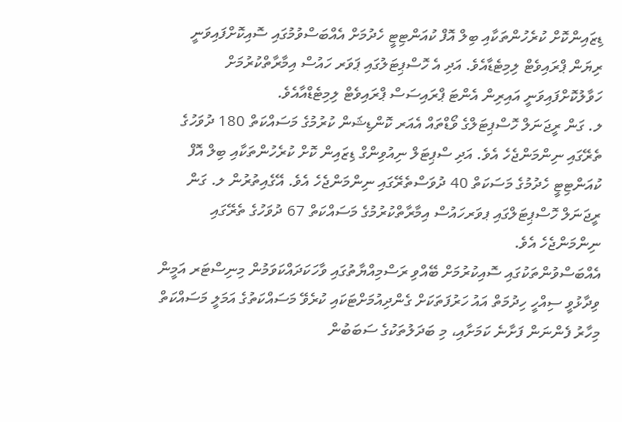ޑިޒައިންކޮށް ކުރެހުންތަކާއި ބިލް އޮފް ކުއަންޓިޓީ ހެދުމަށް އެއްބަސްވުމުގައި ސޮއިކޮށްފައިވަނީ ރިޔަން ޕްރައިވެޓް ލިމިޓެޑާއެވެ. އަދި އެ ހޮސްޕިޓަލުގައި ޕަވަރ ހައުސް އިމާރާތްކުރުމަށް ހަވާލުކޮށްފައިވަނީ އައިރިން އެންޓަ ޕްރައިސަސް ޕްރައިވެޓް ލިމިޓެޑްއާއެވެ.
ލ. ގަން ރީޖަނަލް ހޮސްޕިޓަލްގެ ވޯޑްތައް އެއަރ ކޮންޑިޝަން ކުރުމުގެ މަސައްކަތް 180 ދުވަހުގެ ތެރޭގައި ނިންމަންޖެހެ އެވެ. އަދި ސްޕިޓަލް ނިއުވިންގް ޑިޒައިން ކޮށް ކުރެހުންތަކާއި ބިލް އޮފް ކުއަންޓިޓީ ހެދުމުގެ މަސަކަތް 40 ދުވަސްތެރޭގައި ނިންމަންޖެހެ އެވެ. އޭގެއިތުރުން ލ. ގަން ރީޖަނަލް ހޮސްޕިޓަލްގައި ޕވަރހައުސް އިމާރާތްކުރުމުގެ މަސައްކަތް 67 ދުވަހުގެ ތެރޭގައި ނިންމަންޖެހެ އެވެ.
އެއްބަސްވުންތަކުގައި ސޮއިކުރުމަށް ބޭއްވި ރަސްމިއްޔާތުގައި ވާހަކަދައްކަވަމުން މިނިސްޓަރ އަމީން ވިދާޅުވީ ސިއްހީ ހިދުމަތް އައު ހަރުފަތަކަށް ގެންދިއުމަށްޓަކައި ކުރެވޭ މަސައްކަތުގެ އަމަލީ މަސައްކަތް މިހާރު ފެންނަން ފަށާނެ ކަމަށާއި، މި ބަދަލުތަކުގެ ސަބަބުން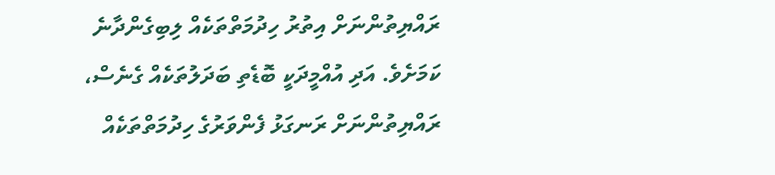ރައްޔިތުންނަށް އިތުރު ހިދުމަތްތަކެއް ލިބިގެންދާނެ ކަމަށެވެ. އަދި އުއްމީދަކީ ބޮޑެތި ބަދަލުތަކެއް ގެނެސް، ރައްޔިތުންނަށް ރަނގަޅު ފެންވަރުގެ ހިދުމަތްތަކެއް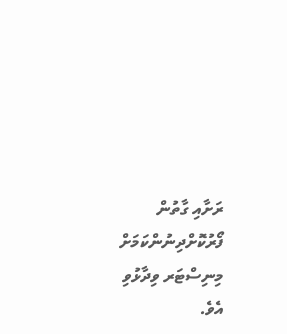ރަށާއި ގާތުން ފޯރުކޮށްދިނުންކަމަށް މިނިސްޓަރ ވިދާޅުވި އެވެ.